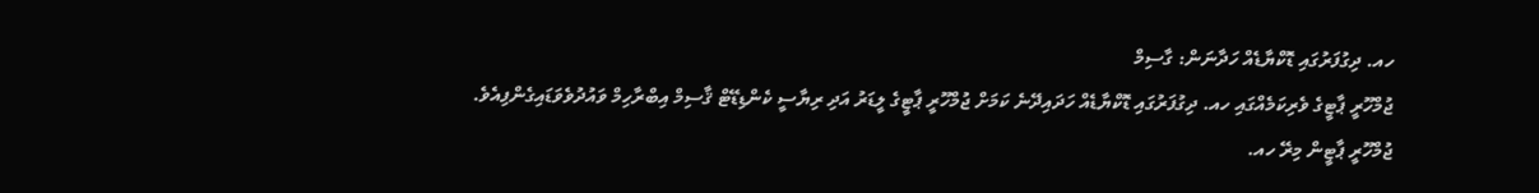ހއ. ދިގުފަރުގައި ޑޮކްޔާޑެއް ހަދާނަން: ގާސިމް
ޖުމްހޫރީ ޕާޓީގެ ވެރިކަމެއްގައި ހއ. ދިގުފަރުގައި ޑޮކްޔާޑެއް ހަދައިދޭނެ ކަމަށް ޖުމްހޫރީ ޕާޓީގެ ލީޑަރު އަދި ރިޔާސީ ކެންޑިޑޭޓް ޤާސިމް އިބްރާހިމް ވައުދުވެވަޑައިގެންފިއެވެ.
ޖުމްހޫރީ ޕާޓީން މިރޭ ހއ.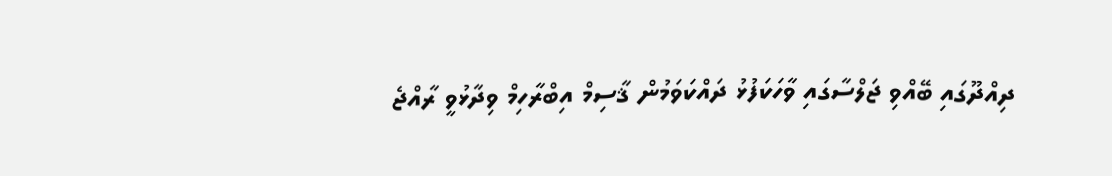ދިއްދޫގައި ބޭއްވި ޖަލްސާގައި ވާހަކަފުޅު ދައްކަވަމުން ޤާސިމް އިބްރާހިމް ވިދާޅުވީ ރާއްޖެ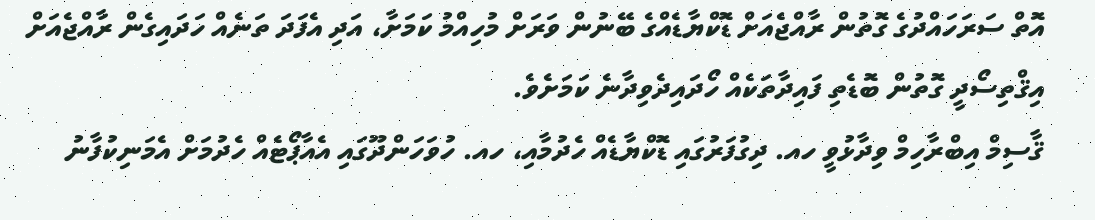އޮތް ސަރަހައްދުގެ ގޮތުން ރާއްޖެއަށް ޑޮކްޔާޑެއްގެ ބޭނުން ވަރަށް މުހިއްމު ކަމަށާ، އަދި އެފަދަ ތަނެއް ހަދައިގެން ރާއްޖެއަށް އިޤްތިސޯދީ ގޮތުން ބޮޑެތި ފައިދާތަކެއް ހޯދައިދެވިދާނެ ކަމަށެވެ.
ޤާސިމް އިބްރާހިމް ވިދާޅުވީ ހއ. ދިގުފަރުގައި ޑޮކްޔާޑެއް ހެދުމާއި، ހއ. ހުވަހަންދޫގައި އެއާޕޯޓެއް ހެދުމަށް އެމަނިކުފާނު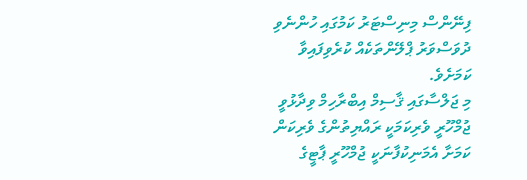ފިނޭންސް މިނިސްޓަރު ކަމުގައި ހުންނެވި ދުވަސްވަރު ޕްލޭންތަކެއް ކުރެވިފައިވާ ކަމަށެވެ.
މި ޖަލްސާގައި ޤާސިމް އިބްރާހިމް ވިދާޅުވީ ޖުމްހޫރީ ވެރިކަމަކީ ރައްޔިތުންގެ ވެރިކަން ކަމަށާ އެމަނިކުފާނަކީ ޖުމްހޫރީ ޕާޓީގެ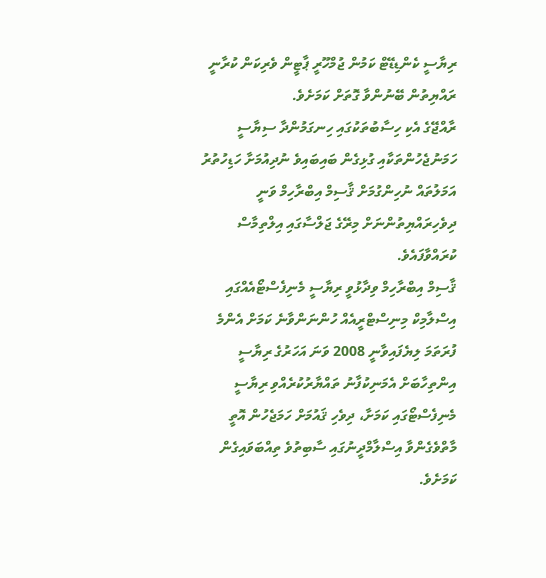ރިޔާސީ ކެންޑިޑޭޓް ކަމުން ޖުމްހޫރީ ޕާޓީން ވެރިކަން ކުރާނީ ރައްޔިތުން ބޭނުންވާ ގޮތަށް ކަމަށެވެ.
ރާއްޖޭގެ އެކި ހިސާބުތަކުގައި ހިނގަމުންދާ ސިޔާސީ ހަމަނުޖެހުންތަކާއި ގުޅިގެން ބައިބައިވެ ނުދިއުމަށާ ހަޑިހުތުރު އަމަލުތައް ނުހިންގުމަށް ޤާސިމް އިބްރާހިމް ވަނީ ދިވެހިރައްޔިތުންނަށް މިރޭގެ ޖަލްސާގައި އިލްތިމާސް ކުރައްވާފައެވެ.
ޤާސިމް އިބްރާހިމް ވިދާޅުވީ ރިޔާސީ މެނިފެސްޓޯއެއްގައި އިސްލާމިކް މިނިސްޓްރީއެއް ހުންނަންވާނެ ކަމަށް އެންމެ ފުރަތަމަ ލިޔެފައިވާނީ 2008 ވަނަ އަހަރުގެ ރިޔާސީ އިންތިހާބަށް އެމަނިކުފާނު ތައްޔާރުކުރެއްވި ރިޔާސީ މެނިފެސްޓޯގައި ކަމަށާ، ދިވެހި ޤައުމަށް ހަމަޖެހުން އޮތީ މާތްވެގެންވާ އިސްލާމްދީނުގައި ސާބިތުވެ ތިއްބަވައިގެން ކަމަށެވެ.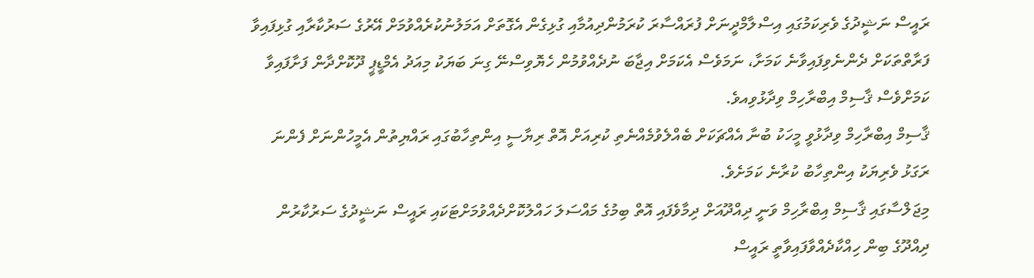ރައީސް ނަޝީދުގެ ވެރިކަމުގައި އިސްލާމްދީނަށް ފުރައްސާރަ ކުރަމުންދިއުމާއި ގުޅިގެން އެގޮތަށް އަމަލުނުކުރެއްވުމަށް އޭރުގެ ސަރުކާރާއި ގުޅިފައިވާ ފަރާތްތަކަށް ދެންނެވިފައިވާނެ ކަމަށާ، ނަމަވެސް އެކަމަށް އިޖާބަ ނުދެއްވުމުން ހެޔޮވިސްނޭ ގިނަ ބަޔަކު މިއަދު އެމްޑީޕީ ދޫކޮށްދާން ފަށާފައިވާ ކަމަށްވެސް ޤާސިމް އިބްރާހިމް ވިދާޅުވިއވެ.
ޤާސިމް އިބްރާހިމް ވިދާޅުވީ މީހަކު ބުނާ އެއްޗަކަށް ބެއްލެވުމެއްނެތި ކުރިއަށް އޮތް ރިޔާސީ އިންތިހާބުގައި ރައްޔިތުން އެމީހުންނަށް ފެންނަ ރަގަޅު ވެރިޔަކު އިންތިހާބު ކުރާނެ ކަމަށެވެ.
މިޖަލްސާގައި ޤާސިމް އިބްރާހިމް ވަނީ ދިއްދޫއަށް ދިމާވެފައި އޮތް ބިމުގެ މައްސަލަ ހައްލުކޮށްދެއްވުމަށްޓަކައި ރައީސް ނަޝީދުގެ ސަރުކާރުން ދިއްދޫގެ ބިން ހިއްކާދެއްވާފައިވާތީ ރައީސް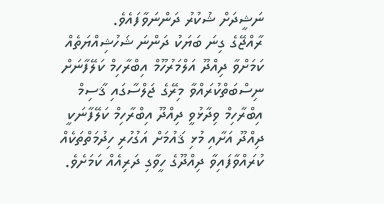ނަޝީދަށް ޝުކުރު ދަންނަވާފައެވެ.
ރާއްޖޭގެ ގިނަ ބަޔަކު ދަންނަ ޝަހުޝިއްޔަތެއް ކަމަށްވާ ދިއްދޫ އަލްމަރުހޫމް އިބްރާހިމް ކަލޭފާނަށް ނިސްބަތްކުރައްވާ މިރޭގެ ޖަލްސާގައި ޤާސިމް އިބްރާހިމް ވިދާޅުވީ ދިއްދޫ އިބްރާހިމް ކަލޭފާނަކީ ދިއްދޫ އަށާއި މުޅި ޤައުމަށް އަގުހުރި ހިދުމަތްތަކެއް ކުރައްވާފައިވާ ދިއްދޫގެ ހީވާގި ދަރިއެއް ކަމަށެވެ.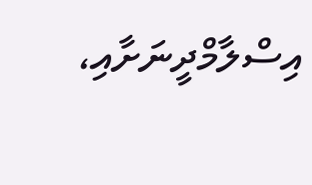އިސްލާމްދީނަށާއި،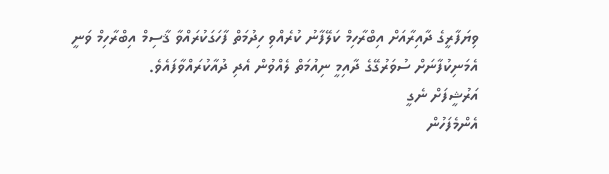ވިޔަފާރީގެ ދާއިރާއަށް އިބްރާހިމް ކަލޭފާނު ކުރެއްވި ހިދުމަތް ފާހަގަކުރައްވާ ޤާސިމް އިބްރާހިމް ވަނީ އެމަނިކުފާނަށް ސުވަރުގޭގެ ދާއިމީ ނިއުމަތް ލެއްވުން އެދި ދުއާކުރައްވާފައެވެ.
އަރުޝީފަށް ނެގީ
އެންމެފަހުން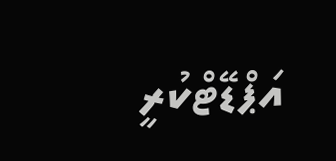އަޕްޑޭޓްކުރީ